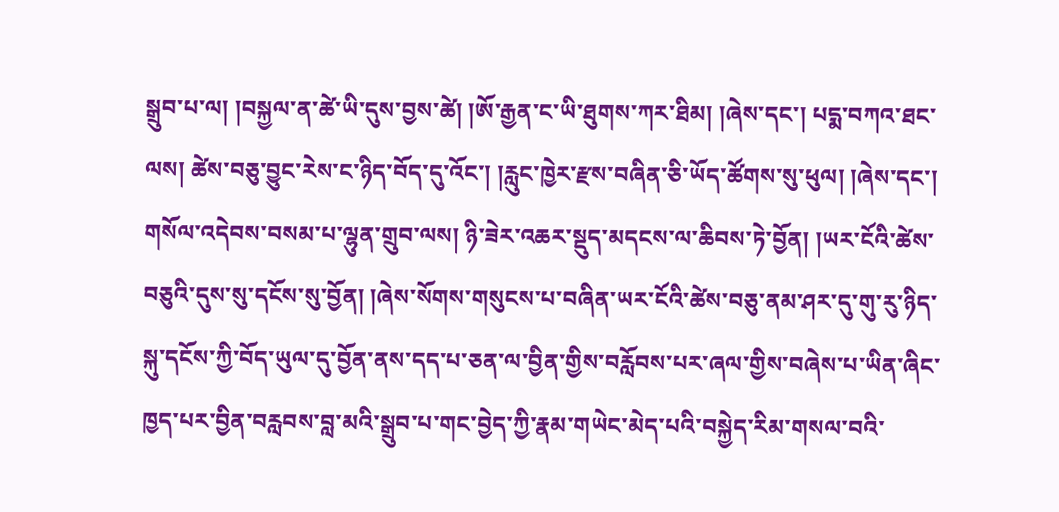སྒྲུབ་པ་ལ། །བསྐྱལ་ན་ཚེ་ཡི་དུས་བྱས་ཚེ། །ཨོ་རྒྱན་ང་ཡི་ཐུགས་ཀར་ཐིམ། །ཞེས་དང་། པདྨ་བཀའ་ཐང་ལས། ཚེས་བཅུ་བྱུང་རེས་ང་ཉིད་བོད་དུ་འོང་། །རླུང་ཁྱེར་རྫས་བཞིན་ཅི་ཡོད་ཚོགས་སུ་ཕུལ། །ཞེས་དང་། གསོལ་འདེབས་བསམ་པ་ལྷུན་གྲུབ་ལས། ཉི་ཟེར་འཆར་སྡུད་མདངས་ལ་ཆིབས་ཏེ་བྱོན། །ཡར་ངོའི་ཚེས་བཅུའི་དུས་སུ་དངོས་སུ་བྱོན། །ཞེས་སོགས་གསུངས་པ་བཞིན་ཡར་ངོའི་ཚེས་བཅུ་ནམ་ཤར་དུ་གུ་རུ་ཉིད་སྐུ་དངོས་ཀྱི་བོད་ཡུལ་དུ་བྱོན་ནས་དད་པ་ཅན་ལ་བྱིན་གྱིས་བརློབས་པར་ཞལ་གྱིས་བཞེས་པ་ཡིན་ཞིང་ཁྱད་པར་བྱིན་བརླབས་བླ་མའི་སྒྲུབ་པ་གང་བྱེད་ཀྱི་རྣམ་གཡེང་མེད་པའི་བསྐྱེད་རིམ་གསལ་བའི་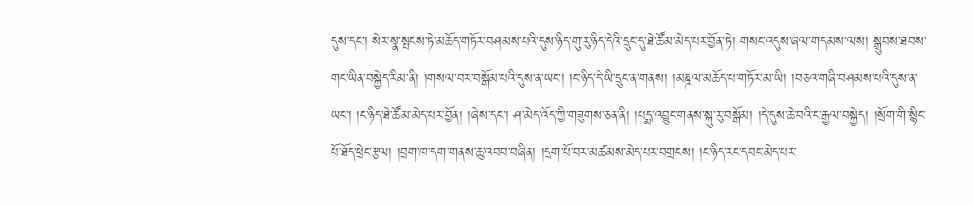དུས་དང་། སེར་སྣ་སྤངས་ཏེ་མཆོད་གཏོར་བཤམས་པའི་དུས་ཉིད་གུ་རུ་ཉིད་དེའི་དྲུང་དུ་ཐེ་ཚོམ་མེད་པར་བྱོན་ཏེ། གསང་འདུས་ཞལ་གདམས་ལས། སྒྲུབས་ཐབས་གང་ཡིན་བསྐྱེད་རིམ་ནི། །གསལ་བར་བསྒོམ་པའི་དུས་ན་ཡང་། །ང་ཉིད་དེ་ཡི་དྲུང་ན་གནས། །མཎྜལ་མཆོད་པ་གཏོར་མ་ཡི། །བཅའ་གཞི་བཤམས་པའི་དུས་ན་ཡང་། །ང་ཉིད་ཐེ་ཚོམ་མེད་པར་བྱོན། །ཞེས་དང་། ཤ་མེད་འོད་ཀྱི་གཟུགས་ཅན་ནི། །པདྨ་འབྱུང་གནས་སྐུ་རུ་བསྒོམ། །དེ་དུས་ཆེ་བའི་ང་རྒྱལ་བསྐྱེད། །སྲོག་གི་སྙིང་པོ་ཐོད་ཕྲེང་རྩལ། །བྲག་ཁ་དག་གནས་ཆུ་འབབ་བཞིན། །དྲག་པོ་བར་མཚམས་མེད་པར་བགྲངས། །ང་ཉིད་རང་དབང་མེད་པར་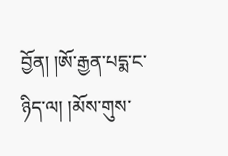བྱོན། །ཨོ་རྒྱན་པདྨ་ང་ཉིད་ལ། །མོས་གུས་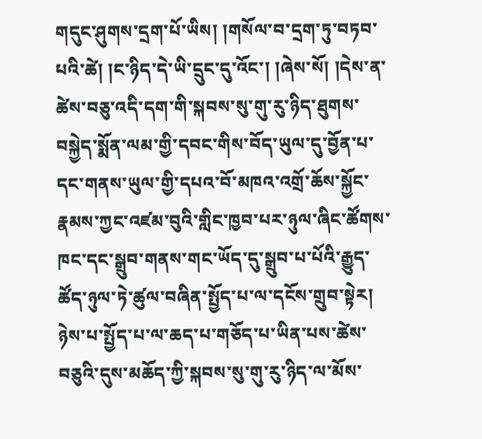གདུང་ཤུགས་དྲག་པོ་ཡིས། །གསོལ་བ་དྲག་ཏུ་བཏབ་པའི་ཚེ། །ང་ཉིད་དེ་ཡི་དྲུང་དུ་འོང་། །ཞེས་སོ། །དེས་ན་ཚེས་བཅུ་འདི་དག་གི་སྐབས་སུ་གུ་རུ་ཉིད་ཐུགས་བསྐྱེད་སྨོན་ལམ་གྱི་དབང་གིས་བོད་ཡུལ་དུ་བྱོན་པ་དང་གནས་ཡུལ་གྱི་དཔའ་བོ་མཁའ་འགྲོ་ཆོས་སྐྱོང་རྣམས་ཀྱང་འཛམ་བུའི་གླིང་ཁྱབ་པར་ཉུལ་ཞིང་ཚོགས་ཁང་དང་སྒྲུབ་གནས་གང་ཡོད་དུ་སྒྲུབ་པ་པོའི་རྒྱུད་ཚོད་ཉུལ་ཏེ་ཚུལ་བཞིན་སྤྱོད་པ་ལ་དངོས་གྲུབ་སྟེར། ཉེས་པ་སྤྱོད་པ་ལ་ཆད་པ་གཅོད་པ་ཡིན་པས་ཚེས་བཅུའི་དུས་མཆོད་ཀྱི་སྐབས་སུ་གུ་རུ་ཉིད་ལ་མོས་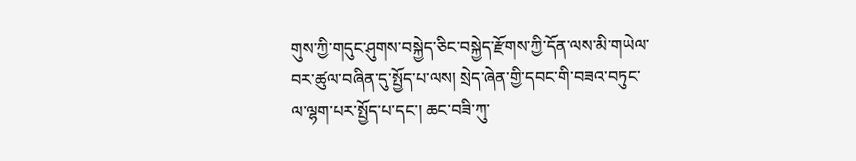གུས་ཀྱི་གདུང་ཤུགས་བསྐྱེད་ཅིང་བསྐྱེད་རྫོགས་ཀྱི་དོན་ལས་མི་གཡེལ་བར་ཚུལ་བཞིན་དུ་སྤྱོད་པ་ལས། སྲེད་ཞེན་གྱི་དབང་གི་བཟའ་བཏུང་ལ་ལྷག་པར་སྤྱོད་པ་དང་། ཆང་བཟི་ཀུ་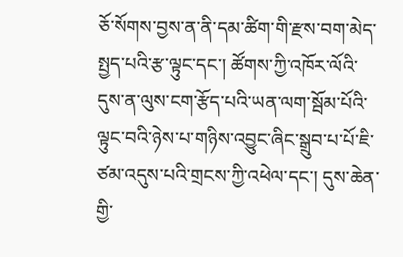ཅོ་སོགས་བྱས་ན་ནི་དམ་ཚིག་གི་རྫས་བག་མེད་སྤྱད་པའི་རྩ་ལྟུང་དང་། ཚོགས་ཀྱི་འཁོར་ལོའི་དུས་ན་ལུས་ངག་རྩོད་པའི་ཡན་ལག་སྦོམ་པོའི་ལྟུང་བའི་ཉེས་པ་གཉིས་འབྱུང་ཞིང་སྒྲུབ་པ་པོ་ཇི་ཙམ་འདུས་པའི་གྲངས་ཀྱི་འཕེལ་དང་། དུས་ཆེན་གྱི་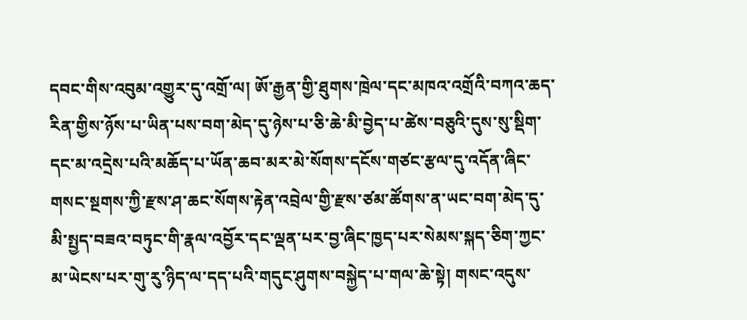དབང་གིས་འབུམ་འགྱུར་དུ་འགྲོ་ལ། ཨོ་རྒྱན་གྱི་ཐུགས་ཁྲེལ་དང་མཁའ་འགྲོའི་བཀའ་ཆད་རིན་གྱིས་ཉོས་པ་ཡིན་པས་བག་མེད་དུ་ཉེས་པ་ཅི་ཆེ་མི་བྱེད་པ་ཚེས་བཅུའི་དུས་སུ་སྡིག་དང་མ་འདྲེས་པའི་མཆོད་པ་ཡོན་ཆབ་མར་མེ་སོགས་དངོས་གཙང་རྩལ་དུ་འདོན་ཞིང་གསང་སྔགས་ཀྱི་རྫས་ཤ་ཆང་སོགས་རྟེན་འབྲེལ་གྱི་རྫས་ཙམ་ཚོགས་ན་ཡང་བག་མེད་དུ་མི་སྤྱད་བཟའ་བཏུང་གི་རྣལ་འབྱོར་དང་ལྡན་པར་བྱ་ཞིང་ཁྱད་པར་སེམས་སྐད་ཅིག་ཀྱང་མ་ཡེངས་པར་གུ་རུ་ཉིད་ལ་དད་པའི་གདུང་ཤུགས་བསྐྱེད་པ་གལ་ཆེ་སྟེ། གསང་འདུས་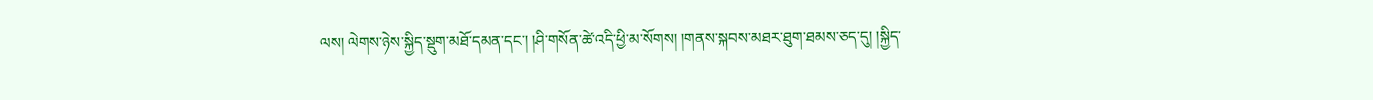ལས། ལེགས་ཉེས་སྐྱིད་སྡུག་མཐོ་དམན་དང་། །ཤི་གསོན་ཚེ་འདི་ཕྱི་མ་སོགས། །གནས་སྐབས་མཐར་ཐུག་ཐམས་ཅད་དུ། །སྐྱིད་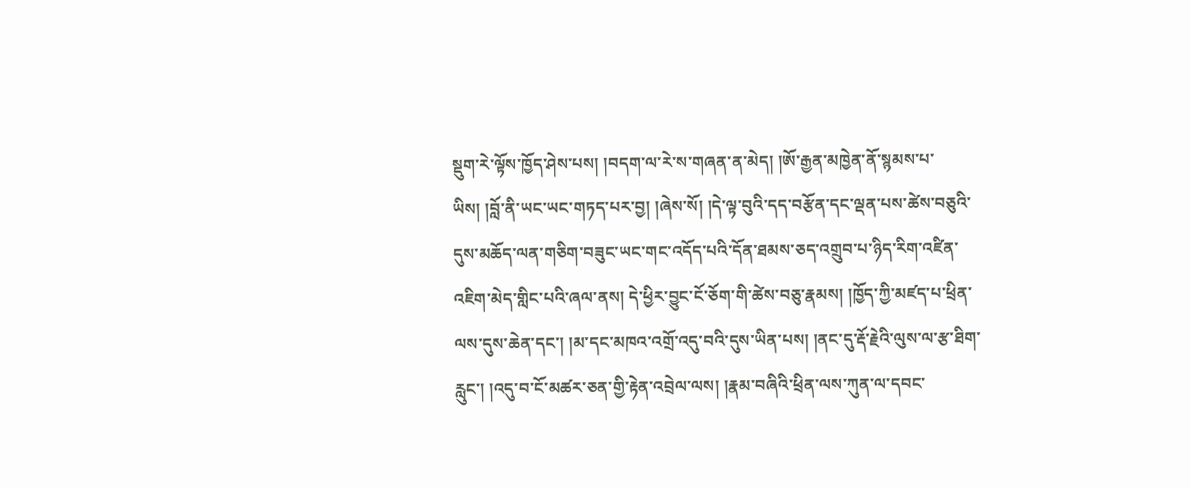སྡུག་རེ་ལྟོས་ཁྱོད་ཤེས་པས། །བདག་ལ་རེ་ས་གཞན་ན་མེད། །ཨོ་རྒྱན་མཁྱེན་ནོ་སྙམས་པ་ཡིས། །བློ་ནི་ཡང་ཡང་གཏད་པར་བྱ། །ཞེས་སོ། །དེ་ལྟ་བུའི་དད་བརྩོན་དང་ལྡན་པས་ཚེས་བཅུའི་དུས་མཆོད་ལན་གཅིག་བཟུང་ཡང་གང་འདོད་པའི་དོན་ཐམས་ཅད་འགྲུབ་པ་ཉིད་རིག་འཛིན་འཇིག་མེད་གླིང་པའི་ཞལ་ནས། དེ་ཕྱིར་བྱུང་ངོ་ཅོག་གི་ཚེས་བཅུ་རྣམས། །ཁྱོད་ཀྱི་མཛད་པ་ཕྲིན་ལས་དུས་ཆེན་དང་། །མ་དང་མཁའ་འགྲོ་འདུ་བའི་དུས་ཡིན་པས། །ནང་དུ་རྡོ་རྗེའི་ལུས་ལ་རྩ་ཐིག་རླུང་། །འདུ་བ་ངོ་མཚར་ཅན་གྱི་རྟེན་འབྲེལ་ལས། །རྣམ་བཞིའི་ཕྲིན་ལས་ཀུན་ལ་དབང་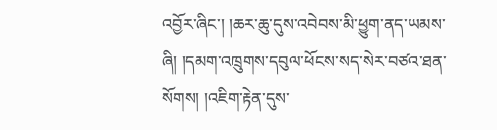འབྱོར་ཞིང་། །ཆར་ཆུ་དུས་འབེབས་མི་ཕྱུག་ནད་ཡམས་ཞི། །དམག་འཁྲུགས་དབུལ་ཕོངས་སད་སེར་བཙའ་ཐན་སོགས། །འཇིག་རྟེན་དུས་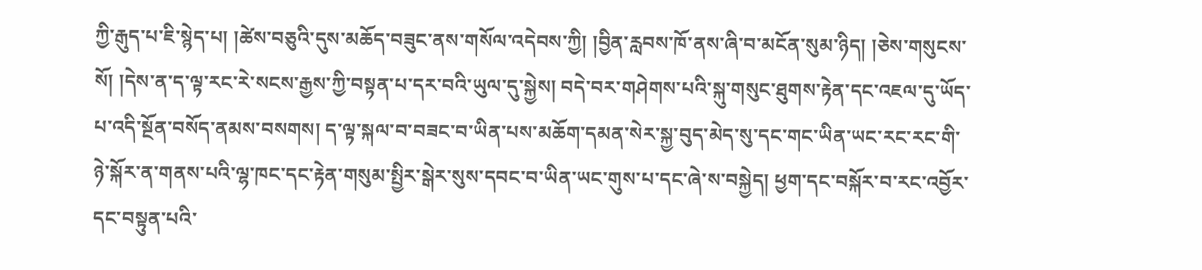ཀྱི་རྒུད་པ་ཇི་སྙེད་པ། །ཚེས་བཅུའི་དུས་མཆོད་བཟུང་ནས་གསོལ་འདེབས་ཀྱི། །བྱིན་རླབས་ཁོ་ནས་ཞི་བ་མངོན་སུམ་ཉིད། །ཅེས་གསུངས་སོ། །དེས་ན་ད་ལྟ་རང་རེ་སངས་རྒྱས་ཀྱི་བསྟན་པ་དར་བའི་ཡུལ་དུ་སྐྱེས། བདེ་བར་གཤེགས་པའི་སྐུ་གསུང་ཐུགས་རྟེན་དང་འཇལ་དུ་ཡོད་པ་འདི་སྔོན་བསོད་ནམས་བསགས། ད་ལྟ་སྐལ་བ་བཟང་བ་ཡིན་པས་མཆོག་དམན་སེར་སྐྱ་བུད་མེད་སུ་དང་གང་ཡིན་ཡང་རང་རང་གི་ཉེ་སྐོར་ན་གནས་པའི་ལྷ་ཁང་དང་རྟེན་གསུམ་སྤྱིར་སྒེར་སུས་དབང་བ་ཡིན་ཡང་གུས་པ་དང་ཞེ་ས་བསྐྱེད། ཕྱག་དང་བསྐོར་བ་རང་འབྱོར་དང་བསྟུན་པའི་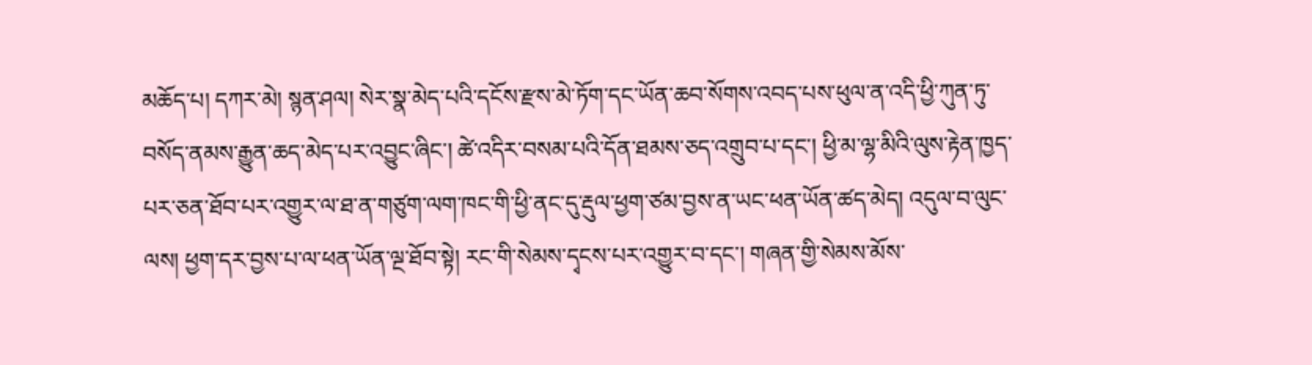མཆོད་པ། དཀར་མེ། སྙན་ཤལ། སེར་སྣ་མེད་པའི་དངོས་རྫས་མེ་ཏོག་དང་ཡོན་ཆབ་སོགས་འབད་པས་ཕུལ་ན་འདི་ཕྱི་ཀུན་ཏུ་བསོད་ནམས་རྒྱུན་ཆད་མེད་པར་འབྱུང་ཞིང་། ཚེ་འདིར་བསམ་པའི་དོན་ཐམས་ཅད་འགྲུབ་པ་དང་། ཕྱི་མ་ལྷ་མིའི་ལུས་རྟེན་ཁྱད་པར་ཅན་ཐོབ་པར་འགྱུར་ལ་ཐ་ན་གཙུག་ལག་ཁང་གི་ཕྱི་ནང་དུ་རྡུལ་ཕྱག་ཙམ་བྱས་ན་ཡང་ཕན་ཡོན་ཚད་མེད། འདུལ་བ་ལུང་ལས། ཕྱག་དར་བྱས་པ་ལ་ཕན་ཡོན་ལྔ་ཐོབ་སྟེ། རང་གི་སེམས་དྭངས་པར་འགྱུར་བ་དང་། གཞན་གྱི་སེམས་མོས་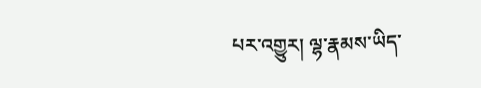པར་འགྱུར། ལྷ་རྣམས་ཡིད་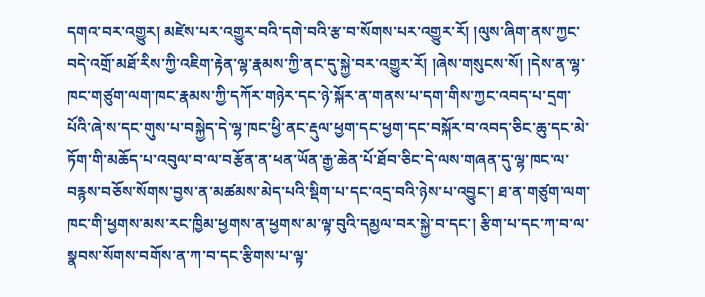དགའ་བར་འགྱུར། མཛེས་པར་འགྱུར་བའི་དགེ་བའི་རྩ་བ་སོགས་པར་འགྱུར་རོ། །ལུས་ཞིག་ནས་ཀྱང་བདེ་འགྲོ་མཐོ་རིས་ཀྱི་འཇིག་རྟེན་ལྷ་རྣམས་ཀྱི་ནང་དུ་སྐྱེ་བར་འགྱུར་རོ། །ཞེས་གསུངས་སོ། །དེས་ན་ལྷ་ཁང་གཙུག་ལག་ཁང་རྣམས་ཀྱི་དཀོར་གཉེར་དང་ཉེ་སྐོར་ན་གནས་པ་དག་གིས་ཀྱང་འབད་པ་དྲག་པོའི་ཞེ་ས་དང་གུས་པ་བསྐྱེད་དེ་ལྷ་ཁང་ཕྱི་ནང་རྡུལ་ཕྱག་དང་ཕྱག་དང་བསྐོར་བ་འབད་ཅིང་ཆུ་དང་མེ་ཏོག་གི་མཆོད་པ་འབུལ་བ་ལ་བརྩོན་ན་ཕན་ཡོན་རྒྱ་ཆེན་པོ་ཐོབ་ཅིང་དེ་ལས་གཞན་དུ་ལྷ་ཁང་ལ་བརྙས་བཅོས་སོགས་བྱས་ན་མཚམས་མེད་པའི་སྡིག་པ་དང་འདྲ་བའི་ཉེས་པ་འབྱུང་། ཐ་ན་གཙུག་ལག་ཁང་གི་ཕྱགས་མས་རང་ཁྱིམ་ཕྱགས་ན་ཕྱགས་མ་ལྟ་བུའི་དམྱལ་བར་སྐྱེ་བ་དང་། རྩིག་པ་དང་ཀ་བ་ལ་སྣབས་སོགས་བགོས་ན་ཀ་བ་དང་རྩིགས་པ་ལྟ་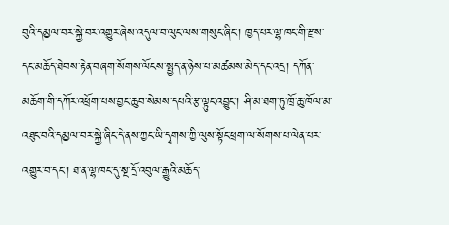བུའི་དམྱལ་བར་སྐྱེ་བར་འགྱུར་ཞེས་འདུལ་བ་ལུང་ལས་གསུང་ཞིང་། ཁྱད་པར་ལྷ་ཁང་གི་རྫས་དང་མཆོད་ཐེབས་རྟེན་བཞག་སོགས་ལོངས་སྤྱད་ན་ཉེས་པ་མཚམས་མེད་དང་འདྲ། དཀོན་མཆོག་གི་དཀོར་འཕྲོག་པས་བྱང་ཆུབ་སེམས་དཔའི་རྩ་ལྟུང་འབྱུང་། ཤི་མ་ཐག་ཏུ་ཁྲོ་ཆུ་ཁོལ་མ་འཐུང་བའི་དམྱལ་བར་སྐྱེ་ཞིང་དེ་ནས་ཀྱང་ཡི་དྭགས་ཀྱི་ལུས་སྟོང་ཕྲག་ལ་སོགས་པ་ལེན་པར་འགྱུར་བ་དང་། ཐ་ན་ལྷ་ཁང་དུ་སྔ་དྲོ་འབུལ་རྒྱུའི་མཆོད་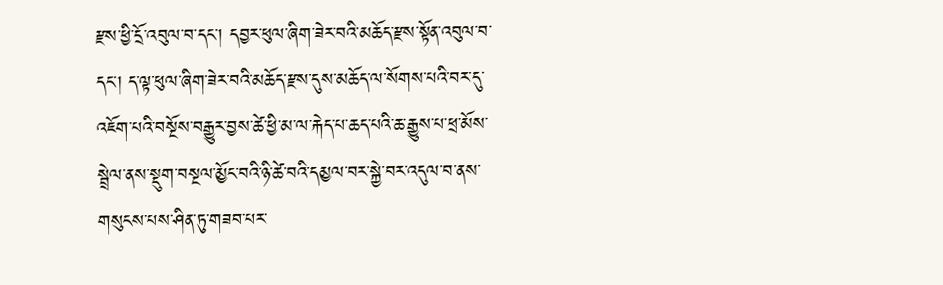རྫས་ཕྱི་དྲོ་འབུལ་བ་དང་། དབྱར་ཕུལ་ཞིག་ཟེར་བའི་མཆོད་རྫས་སྟོན་འབུལ་བ་དང་། ད་ལྟ་ཕུལ་ཞིག་ཟེར་བའི་མཆོད་རྫས་དུས་མཆོད་ལ་སོགས་པའི་བར་དུ་འཇོག་པའི་བསྔོས་བརྒྱུར་བྱས་ཚེ་ཕྱི་མ་ལ་རྐེད་པ་ཆད་པའི་ཆ་རྒྱུས་པ་ཕྲ་མོས་སྦྲེལ་ནས་སྡུག་བསྔལ་མྱོང་བའི་ཉི་ཚེ་བའི་དམྱལ་བར་སྐྱེ་བར་འདུལ་བ་ནས་གསུངས་པས་ཤིན་ཏུ་གཟབ་པར་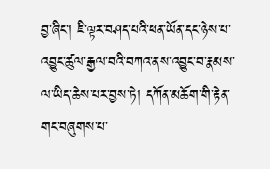བྱ་ཞིང་། ཇི་ལྟར་བཤད་པའི་ཕན་ཡོན་དང་ཉེས་པ་འབྱུང་ཚུལ་རྒྱལ་བའི་བཀའ་ནས་འབྱུང་བ་རྣམས་ལ་ཡིད་ཆེས་པར་བྱས་ཏེ། དཀོན་མཆོག་གི་རྟེན་གང་བཞུགས་པ་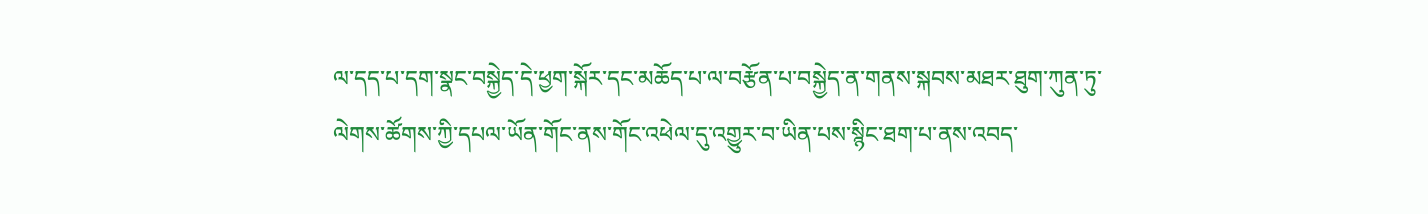ལ་དད་པ་དག་སྣང་བསྐྱེད་དེ་ཕྱག་སྐོར་དང་མཆོད་པ་ལ་བརྩོན་པ་བསྐྱེད་ན་གནས་སྐབས་མཐར་ཐུག་ཀུན་ཏུ་ལེགས་ཚོགས་ཀྱི་དཔལ་ཡོན་གོང་ནས་གོང་འཕེལ་དུ་འགྱུར་བ་ཡིན་པས་སྙིང་ཐག་པ་ནས་འབད་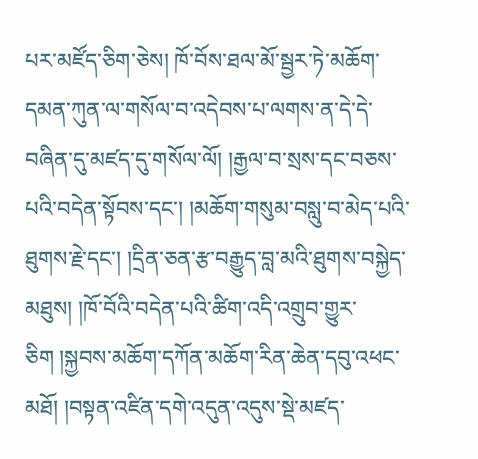པར་མཛོད་ཅིག་ཅེས། ཁོ་བོས་ཐལ་མོ་སྦྱར་ཏེ་མཆོག་དམན་ཀུན་ལ་གསོལ་བ་འདེབས་པ་ལགས་ན་དེ་དེ་བཞིན་དུ་མཛད་དུ་གསོལ་ལོ། །རྒྱལ་བ་སྲས་དང་བཅས་པའི་བདེན་སྟོབས་དང་། །མཆོག་གསུམ་བསླུ་བ་མེད་པའི་ཐུགས་རྗེ་དང་། །དྲིན་ཅན་རྩ་བརྒྱུད་བླ་མའི་ཐུགས་བསྐྱེད་མཐུས། །ཁོ་བོའི་བདེན་པའི་ཚིག་འདི་འགྲུབ་གྱུར་ཅིག །སྐྱབས་མཆོག་དཀོན་མཆོག་རིན་ཆེན་དབུ་འཕང་མཐོ། །བསྟན་འཛིན་དགེ་འདུན་འདུས་སྡེ་མཛད་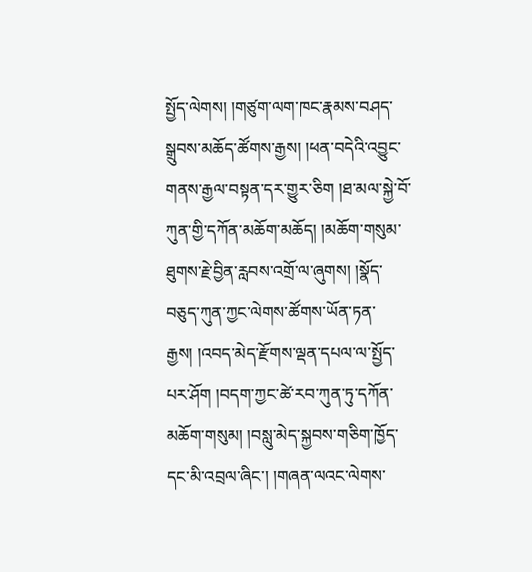སྤྱོད་ལེགས། །གཙུག་ལག་ཁང་རྣམས་བཤད་སྒྲུབས་མཆོད་ཚོགས་རྒྱས། །ཕན་བདེའི་འབྱུང་གནས་རྒྱལ་བསྟན་དར་གྱུར་ཅིག །ཐ་མལ་སྐྱེ་བོ་ཀུན་གྱི་དཀོན་མཆོག་མཆོད། །མཆོག་གསུམ་ཐུགས་རྗེ་བྱིན་རླབས་འགྲོ་ལ་ཞུགས། །སྣོད་བཅུད་ཀུན་ཀྱང་ལེགས་ཚོགས་ཡོན་ཏན་རྒྱས། །འབད་མེད་རྫོགས་ལྡན་དཔལ་ལ་སྤྱོད་པར་ཤོག །བདག་ཀྱང་ཚེ་རབ་ཀུན་ཏུ་དཀོན་མཆོག་གསུམ། །བསླུ་མེད་སྐྱབས་གཅིག་ཁྱོད་དང་མི་འབྲལ་ཞིང་། །གཞན་ལའང་ལེགས་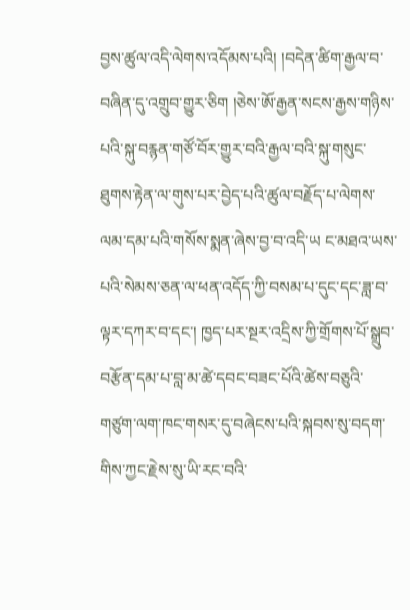བྱས་ཚུལ་འདི་ལེགས་འདོམས་པའི། །བདེན་ཚིག་རྒྱལ་བ་བཞིན་དུ་འགྲུབ་གྱུར་ཅིག །ཅེས་ཨོ་རྒྱན་སངས་རྒྱས་གཉིས་པའི་སྐུ་བརྙན་གཙོ་བོར་གྱུར་བའི་རྒྱལ་བའི་སྐུ་གསུང་ཐུགས་རྟེན་ལ་གུས་པར་བྱེད་པའི་ཚུལ་བརྗོད་པ་ལེགས་ལམ་དམ་པའི་གསོས་སྨན་ཞེས་བྱ་བ་འདི་ཡ ང་མཐའ་ཡས་པའི་སེམས་ཅན་ལ་ཕན་འདོད་ཀྱི་བསམ་པ་དུང་དང་ཟླ་བ་ལྟར་དཀར་བ་དང་། ཁྱད་པར་སྔར་འདྲིས་ཀྱི་གྲོགས་པོ་སྒྲུབ་བརྩོན་དམ་པ་བླ་མ་ཚེ་དབང་བཟང་པོའི་ཚེས་བཅུའི་གཙུག་ལག་ཁང་གསར་དུ་བཞེངས་པའི་སྐབས་སུ་བདག་གིས་ཀྱང་རྗེས་སུ་ཡི་རང་བའི་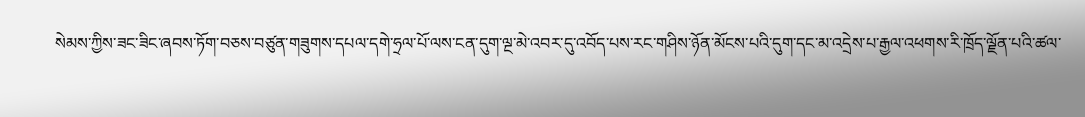སེམས་ཀྱིས་ཟང་ཟིང་ཞབས་ཏོག་བཅས་བཙུན་གཟུགས་དཔལ་དགེ་ཧྲལ་པོ་ལས་ངན་དུག་ལྔ་མེ་འབར་དུ་འབོད་པས་རང་གཤིས་ཉོན་མོངས་པའི་དུག་དང་མ་འདྲེས་པ་རྒྱལ་འཕགས་རི་ཁྲོད་ལྗོན་པའི་ཚལ་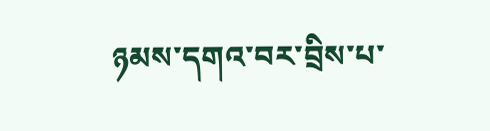ཉམས་དགའ་བར་བྲིས་པ་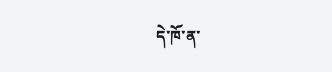དེ་ཁོ་ན་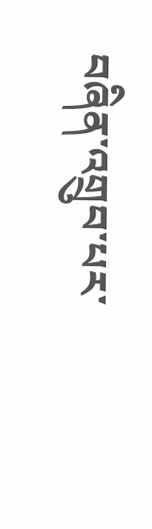བཞིན་འགྲུབ་པར་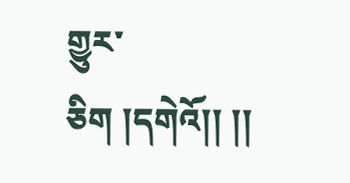གྱུར་ཅིག །དགེའོ།། །།